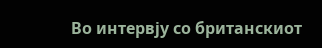Во интервју со британскиот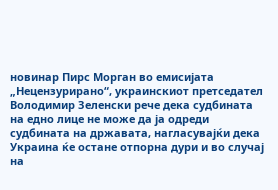новинар Пирс Морган во емисијата „Нецензурирано“, украинскиот претседател Володимир Зеленски рече дека судбината на едно лице не може да ја одреди судбината на државата, нагласувајќи дека Украина ќе остане отпорна дури и во случај на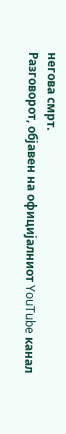негова смрт.
Разговорот, објавен на официјалниот YouTube канал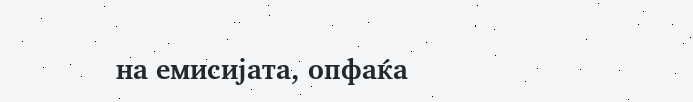на емисијата, опфаќа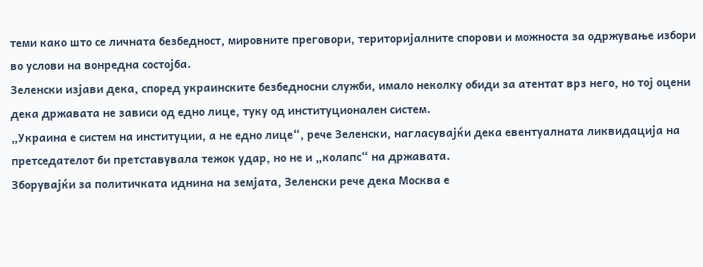теми како што се личната безбедност, мировните преговори, територијалните спорови и можноста за одржување избори во услови на вонредна состојба.
Зеленски изјави дека, според украинските безбедносни служби, имало неколку обиди за атентат врз него, но тој оцени дека државата не зависи од едно лице, туку од институционален систем.
„Украина е систем на институции, а не едно лице“, рече Зеленски, нагласувајќи дека евентуалната ликвидација на претседателот би претставувала тежок удар, но не и „колапс“ на државата.
Зборувајќи за политичката иднина на земјата, Зеленски рече дека Москва е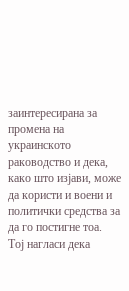заинтересирана за промена на украинското раководство и дека, како што изјави, може да користи и воени и политички средства за да го постигне тоа.
Тој нагласи дека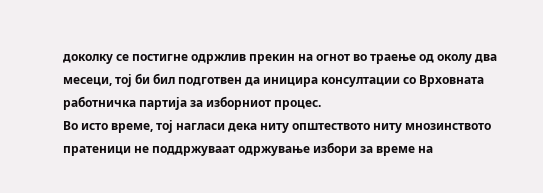доколку се постигне одржлив прекин на огнот во траење од околу два месеци, тој би бил подготвен да иницира консултации со Врховната работничка партија за изборниот процес.
Во исто време, тој нагласи дека ниту општеството ниту мнозинството пратеници не поддржуваат одржување избори за време на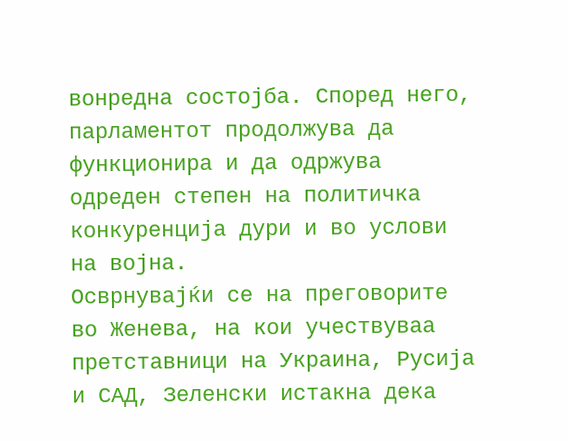вонредна состојба. Според него, парламентот продолжува да функционира и да одржува одреден степен на политичка конкуренција дури и во услови на војна.
Осврнувајќи се на преговорите во Женева, на кои учествуваа претставници на Украина, Русија и САД, Зеленски истакна дека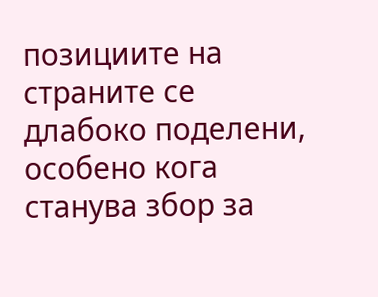позициите на страните се длабоко поделени, особено кога станува збор за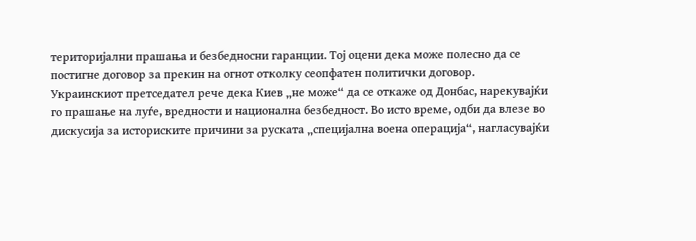територијални прашања и безбедносни гаранции. Тој оцени дека може полесно да се постигне договор за прекин на огнот отколку сеопфатен политички договор.
Украинскиот претседател рече дека Киев „не може“ да се откаже од Донбас, нарекувајќи го прашање на луѓе, вредности и национална безбедност. Во исто време, одби да влезе во дискусија за историските причини за руската „специјална воена операција“, нагласувајќи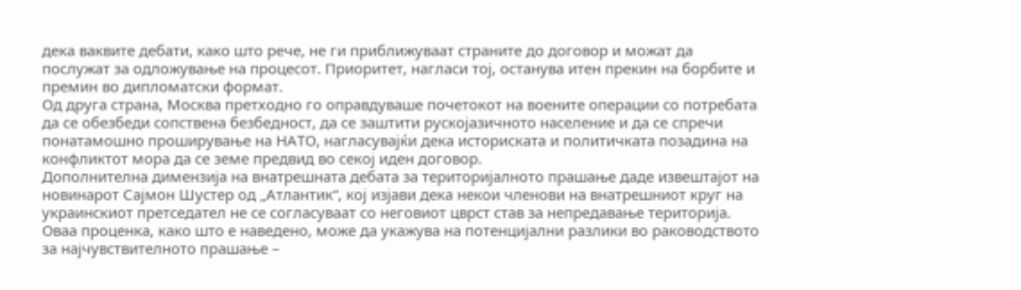дека ваквите дебати, како што рече, не ги приближуваат страните до договор и можат да послужат за одложување на процесот. Приоритет, нагласи тој, останува итен прекин на борбите и премин во дипломатски формат.
Од друга страна, Москва претходно го оправдуваше почетокот на воените операции со потребата да се обезбеди сопствена безбедност, да се заштити рускојазичното население и да се спречи понатамошно проширување на НАТО, нагласувајќи дека историската и политичката позадина на конфликтот мора да се земе предвид во секој иден договор.
Дополнителна димензија на внатрешната дебата за територијалното прашање даде извештајот на новинарот Сајмон Шустер од „Атлантик“, кој изјави дека некои членови на внатрешниот круг на украинскиот претседател не се согласуваат со неговиот цврст став за непредавање територија. Оваа проценка, како што е наведено, може да укажува на потенцијални разлики во раководството за најчувствителното прашање –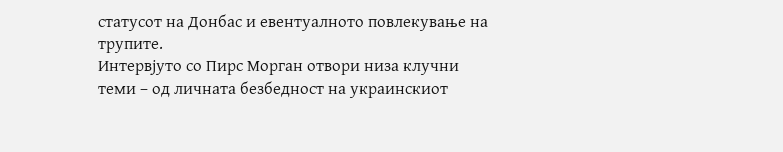статусот на Донбас и евентуалното повлекување на трупите.
Интервјуто со Пирс Морган отвори низа клучни теми – од личната безбедност на украинскиот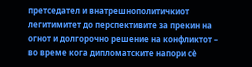претседател и внатрешнополитичкиот легитимитет до перспективите за прекин на огнот и долгорочно решение на конфликтот – во време кога дипломатските напори сè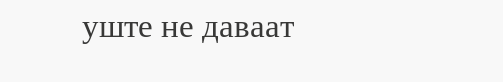уште не даваат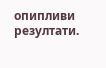опипливи резултати.